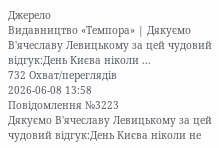Джерело
Видавництво «Темпора» | Дякуємо В'ячеславу Левицькому за цей чудовий відгук:День Києва ніколи ...
732 Охват/переглядів
2026-06-08 13:58
Повідомлення №3223
Дякуємо В'ячеславу Левицькому за цей чудовий відгук:День Києва ніколи не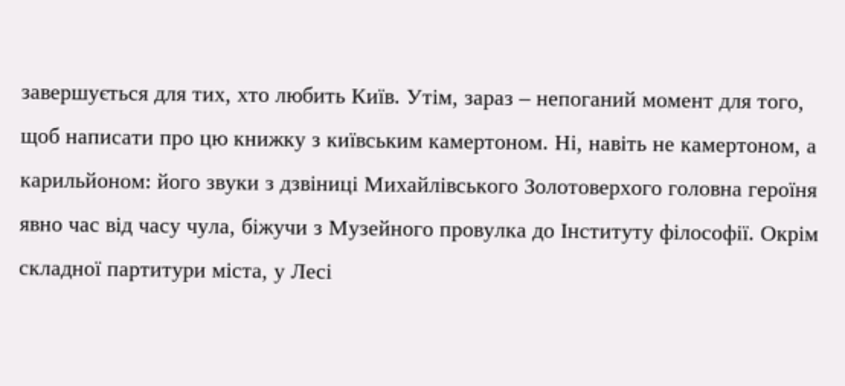завершується для тих, хто любить Київ. Утім, зараз – непоганий момент для того, щоб написати про цю книжку з київським камертоном. Ні, навіть не камертоном, а карильйоном: його звуки з дзвіниці Михайлівського Золотоверхого головна героїня явно час від часу чула, біжучи з Музейного провулка до Інституту філософії. Окрім складної партитури міста, у Лесі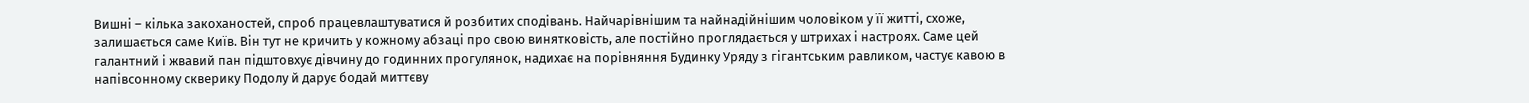Вишні – кілька закоханостей, спроб працевлаштуватися й розбитих сподівань. Найчарівнішим та найнадійнішим чоловіком у її житті, схоже, залишається саме Київ. Він тут не кричить у кожному абзаці про свою винятковість, але постійно проглядається у штрихах і настроях. Саме цей галантний і жвавий пан підштовхує дівчину до годинних прогулянок, надихає на порівняння Будинку Уряду з гігантським равликом, частує кавою в напівсонному скверику Подолу й дарує бодай миттєву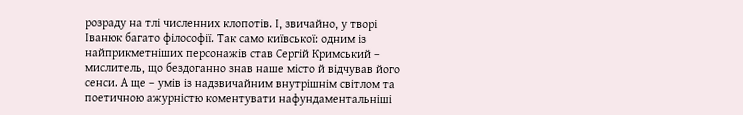розраду на тлі численних клопотів. І, звичайно, у творі Іванюк багато філософії. Так само київської: одним із найприкметніших персонажів став Сергій Кримський – мислитель, що бездоганно знав наше місто й відчував його сенси. А ще – умів із надзвичайним внутрішнім світлом та поетичною ажурністю коментувати нафундаментальніші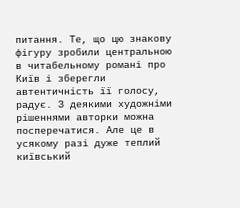питання. Те, що цю знакову фігуру зробили центральною в читабельному романі про Київ і зберегли автентичність її голосу, радує. З деякими художніми рішеннями авторки можна посперечатися. Але це в усякому разі дуже теплий київський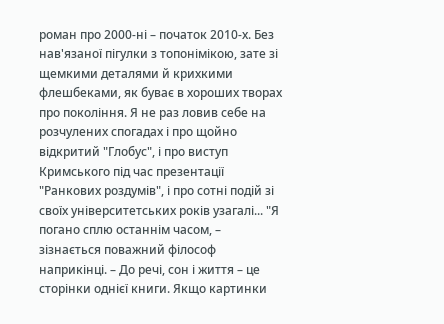роман про 2000-ні – початок 2010-х. Без нав'язаної пігулки з топонімікою, зате зі щемкими деталями й крихкими флешбеками, як буває в хороших творах про покоління. Я не раз ловив себе на розчулених спогадах і про щойно відкритий "Глобус", і про виступ Кримського під час презентації "Ранкових роздумів", і про сотні подій зі своїх університетських років узагалі... "Я погано сплю останнім часом, – зізнається поважний філософ наприкінці. – До речі, сон і життя – це сторінки однієї книги. Якщо картинки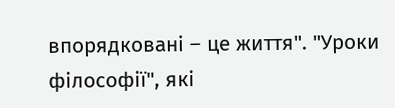впорядковані – це життя". "Уроки філософії", які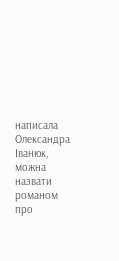написала Олександра Іванюк, можна назвати романом про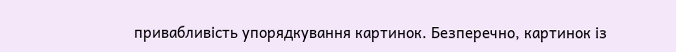привабливість упорядкування картинок. Безперечно, картинок із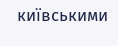київськими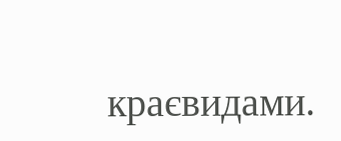краєвидами.